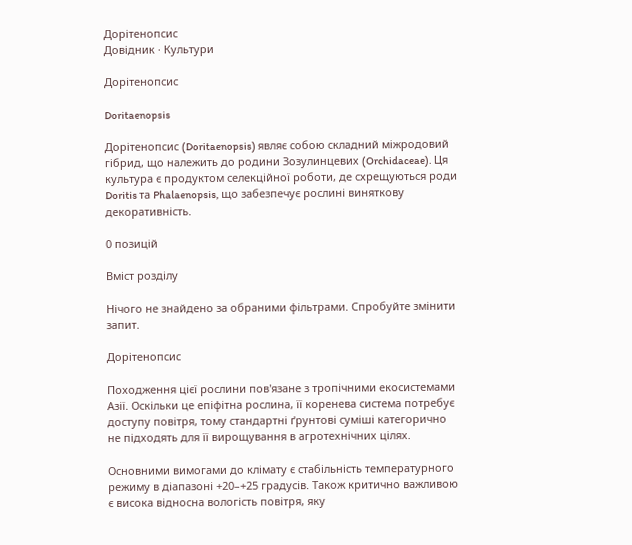Дорітенопсис
Довідник · Культури

Дорітенопсис

Doritaenopsis

Дорітенопсис (Doritaenopsis) являє собою складний міжродовий гібрид, що належить до родини Зозулинцевих (Orchidaceae). Ця культура є продуктом селекційної роботи, де схрещуються роди Doritis та Phalaenopsis, що забезпечує рослині виняткову декоративність.

0 позицій

Вміст розділу

Нічого не знайдено за обраними фільтрами. Спробуйте змінити запит.

Дорітенопсис

Походження цієї рослини пов'язане з тропічними екосистемами Азії. Оскільки це епіфітна рослина, її коренева система потребує доступу повітря, тому стандартні ґрунтові суміші категорично не підходять для її вирощування в агротехнічних цілях.

Основними вимогами до клімату є стабільність температурного режиму в діапазоні +20–+25 градусів. Також критично важливою є висока відносна вологість повітря, яку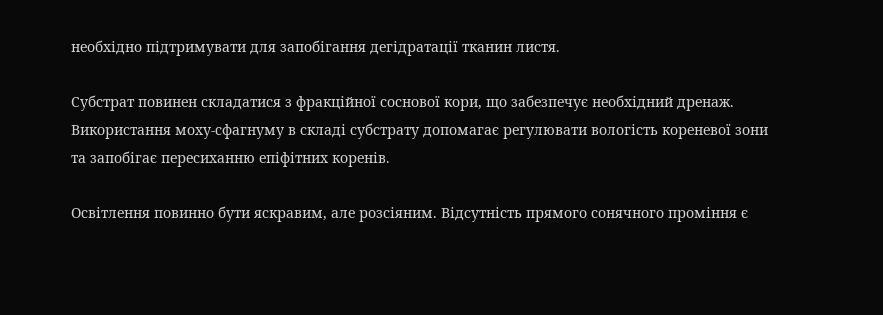необхідно підтримувати для запобігання дегідратації тканин листя.

Субстрат повинен складатися з фракційної соснової кори, що забезпечує необхідний дренаж. Використання моху-сфагнуму в складі субстрату допомагає регулювати вологість кореневої зони та запобігає пересиханню епіфітних коренів.

Освітлення повинно бути яскравим, але розсіяним. Відсутність прямого сонячного проміння є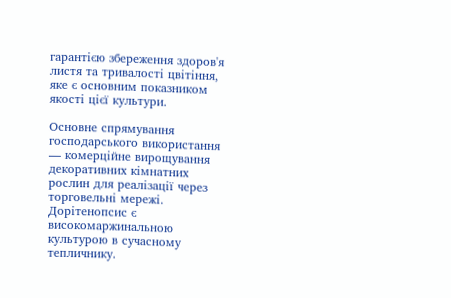гарантією збереження здоров'я листя та тривалості цвітіння, яке є основним показником якості цієї культури.

Основне спрямування господарського використання — комерційне вирощування декоративних кімнатних рослин для реалізації через торговельні мережі. Дорітенопсис є високомаржинальною культурою в сучасному тепличнику.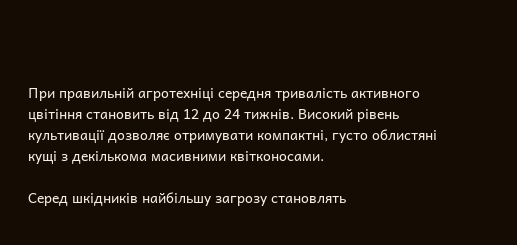При правильній агротехніці середня тривалість активного цвітіння становить від 12 до 24 тижнів. Високий рівень культивації дозволяє отримувати компактні, густо облистяні кущі з декількома масивними квітконосами.

Серед шкідників найбільшу загрозу становлять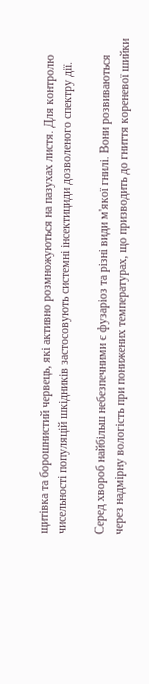щитівка та борошнистий червець, які активно розмножуються на пазухах листя. Для контролю чисельності популяцій шкідників застосовують системні інсектициди дозволеного спектру дії.

Серед хвороб найбільш небезпечними є фузаріоз та різні види м'якої гнилі. Вони розвиваються через надмірну вологість при понижених температурах, що призводить до гниття кореневої шийки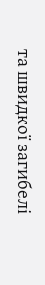та швидкої загибелі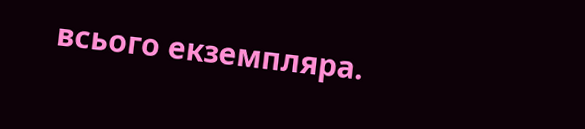всього екземпляра.